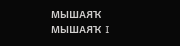МЫШАЯҠ
МЫШАЯҠ I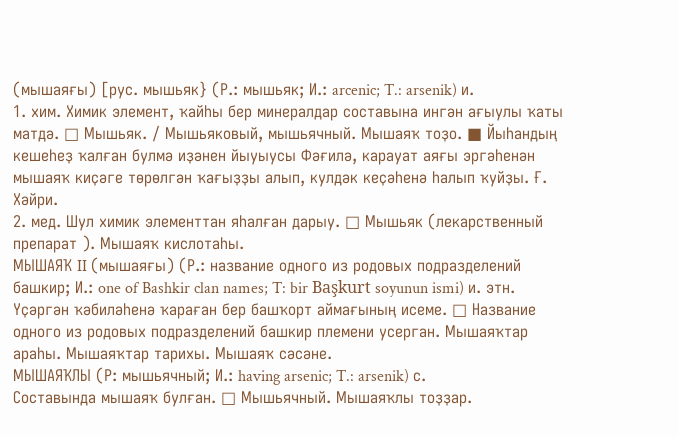(мышаяғы) [рус. мышьяк} (Р.: мышьяк; И.: arcenic; T.: arsenik) и.
1. хим. Химик элемент, ҡайһы бер минералдар составына ингән ағыулы ҡаты матдә. □ Мышьяк. / Мышьяковый, мышьячный. Мышаяҡ тоҙо. ■ Йыһандың кешеһеҙ ҡалған булмә иҙәнен йыуыусы Фәғилә, карауат аяғы эргәһенән мышаяҡ киҫәге төрөлгән ҡағыҙҙы алып, кулдәк кеҫәһенә һалып ҡуйҙы. Ғ. Хәйри.
2. мед. Шул химик элементтан яһалған дарыу. □ Мышьяк (лекарственный препарат ). Мышаяҡ кислотаһы.
МЫШАЯҠ II (мышаяғы) (Р.: название одного из родовых подразделений башкир; И.: one of Bashkir clan names; T: bir Başkurt soyunun ismi) и. этн.
Үҫәргән ҡәбиләһенә ҡараған бер башҡорт аймағының исеме. □ Название одного из родовых подразделений башкир племени усерган. Мышаяҡтар араһы. Мышаяҡтар тарихы. Мышаяҡ сәсәне.
МЫШАЯҠЛЫ (Р: мышьячный; И.: having arsenic; T.: arsenik) с.
Составында мышаяҡ булған. □ Мышьячный. Мышаяҡлы тоҙҙар.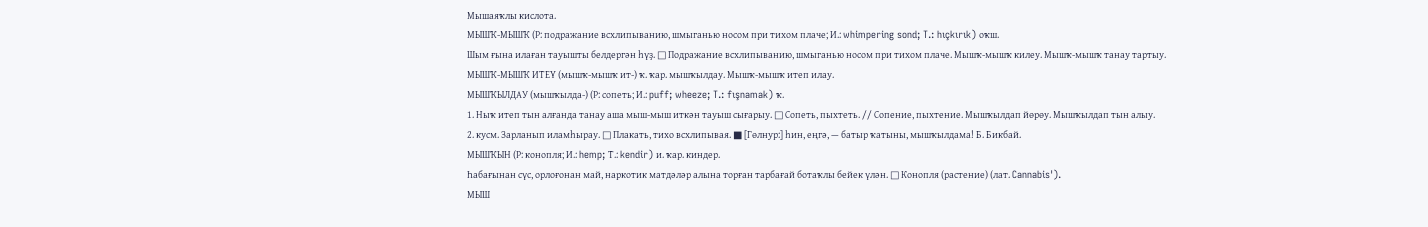Мышаяҡлы кислота.
МЫШҠ-МЫШҠ (Р: подражание всхлипыванию, шмыганью носом при тихом плаче; И.: whimpering sond; T.: hıçkırık) оҡш.
Шым ғына илаған тауышты белдергән һүҙ. □ Подражание всхлипыванию, шмыганью носом при тихом плаче. Мышҡ-мышҡ килеу. Мышҡ-мышҡ танау тартыу.
МЫШҠ-МЫШҠ ИТЕҮ (мышҡ-мышҡ ит-) ҡ. ҡар. мышҡылдау. Мышҡ-мышҡ итеп илау.
МЫШҠЫЛДАУ (мышҡылда-) (Р: сопеть; И.: puff; wheeze; T.: fışnamak) ҡ.
1. Ныҡ итеп тын алғанда танау аша мыш-мыш иткән тауыш сығарыу. □ Сопеть, пыхтеть. // Сопение, пыхтение. Мышҡылдап йөрөу. Мышҡылдап тын алыу.
2. кусм. Зарланып иламһырау. □ Плакать, тихо всхлипывая. ■ [Гөлнур:] һин, еңгә, — батыр ҡатыны, мышҡылдама! Б. Бикбай.
МЫШҠЫН (Р: конопля; И.: hemp; Т.: kendir) и. ҡар. киндер.
Һабағынан сүс, орлоғонан май, наркотик матдәләр алына торған тарбағай ботаҡлы бейек үлән. □ Конопля (растение) (лат. Cannabis').
МЫШ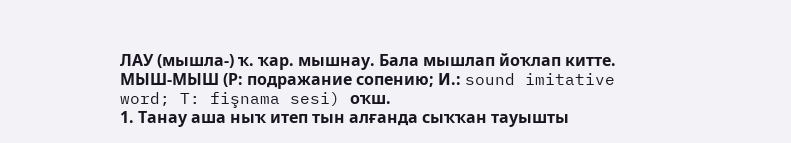ЛАУ (мышла-) ҡ. ҡар. мышнау. Бала мышлап йоҡлап китте.
МЫШ-МЫШ (Р: подражание сопению; И.: sound imitative word; T: fişnama sesi) оҡш.
1. Танау аша ныҡ итеп тын алғанда сыҡҡан тауышты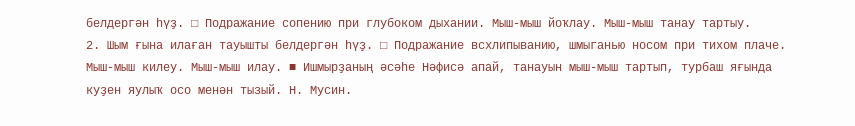белдергән һүҙ. □ Подражание сопению при глубоком дыхании. Мыш-мыш йоҡлау. Мыш-мыш танау тартыу.
2. Шым ғына илаған тауышты белдергән һүҙ. □ Подражание всхлипыванию, шмыганью носом при тихом плаче. Мыш-мыш килеу. Мыш-мыш илау. ■ Ишмырҙаның әсәһе Нәфисә апай, танауын мыш-мыш тартып, турбаш яғында куҙен яулыҡ осо менән тызый. Н. Мусин.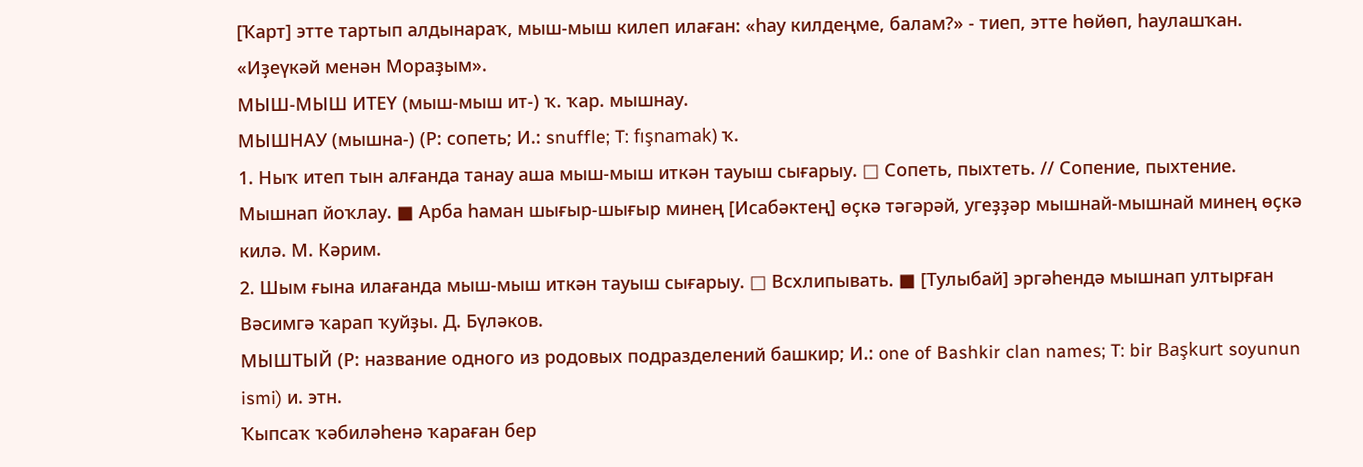[Ҡарт] этте тартып алдынараҡ, мыш-мыш килеп илаған: «һау килдеңме, балам?» - тиеп, этте һөйөп, һаулашҡан. «Иҙеүкәй менән Мораҙым».
МЫШ-МЫШ ИТЕҮ (мыш-мыш ит-) ҡ. ҡар. мышнау.
МЫШНАУ (мышна-) (Р: сопеть; И.: snuffle; T: fışnamak) ҡ.
1. Ныҡ итеп тын алғанда танау аша мыш-мыш иткән тауыш сығарыу. □ Сопеть, пыхтеть. // Сопение, пыхтение. Мышнап йоҡлау. ■ Арба һаман шығыр-шығыр минең [Исабәктең] өҫкә тәгәрәй, угеҙҙәр мышнай-мышнай минең өҫкә килә. М. Кәрим.
2. Шым ғына илағанда мыш-мыш иткән тауыш сығарыу. □ Всхлипывать. ■ [Тулыбай] эргәһендә мышнап ултырған Вәсимгә ҡарап ҡуйҙы. Д. Бүләков.
МЫШТЫЙ (Р: название одного из родовых подразделений башкир; И.: one of Bashkir clan names; T: bir Başkurt soyunun ismi) и. этн.
Ҡыпсаҡ ҡәбиләһенә ҡараған бер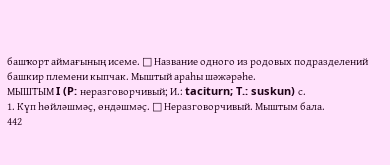башҡорт аймағының исеме. □ Название одного из родовых подразделений башкир племени кыпчак. Мыштый араһы шәжәрәһе.
МЫШТЫМ I (P: неразговорчивый; И.: taciturn; T.: suskun) с.
1. Күп һөйләшмәҫ, өндәшмәҫ. □ Неразговорчивый. Мыштым бала.
442